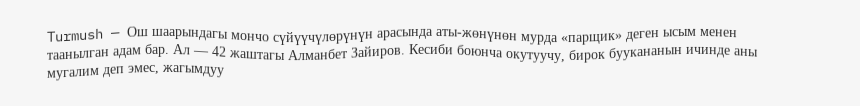Turmush — Ош шаарындагы мончо сүйүүчүлөрүнүн арасында аты-жөнүнөн мурда «парщик» деген ысым менен таанылган адам бар. Ал — 42 жаштагы Алманбет Зайиров. Кесиби боюнча окутуучу, бирок буукананын ичинде аны мугалим деп эмес, жагымдуу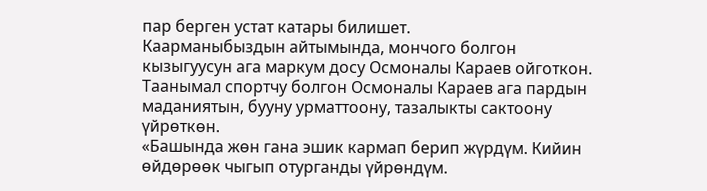пар берген устат катары билишет.
Каарманыбыздын айтымында, мончого болгон кызыгуусун ага маркум досу Осмоналы Караев ойготкон. Таанымал спортчу болгон Осмоналы Караев ага пардын маданиятын, бууну урматтоону, тазалыкты сактоону үйрөткөн.
«Башында жөн гана эшик кармап берип жүрдүм. Кийин өйдөрөөк чыгып отурганды үйрөндүм.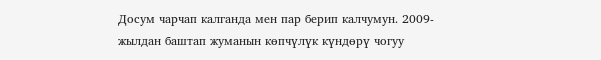Досум чарчап калганда мен пар берип калчумун. 2009-жылдан баштап жуманын көпчүлүк күндөрү чогуу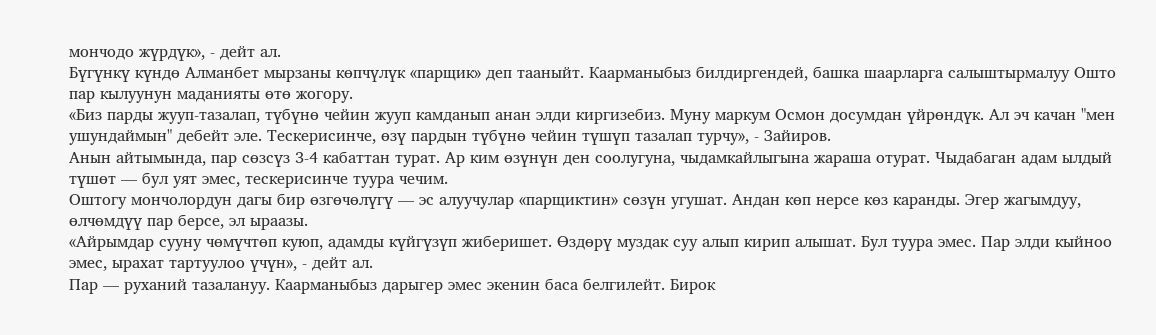мончодо жүрдүк», - дейт ал.
Бүгүнкү күндө Алманбет мырзаны көпчүлүк «парщик» деп тааныйт. Каарманыбыз билдиргендей, башка шаарларга салыштырмалуу Ошто пар кылуунун маданияты өтө жогору.
«Биз парды жууп-тазалап, түбүнө чейин жууп камданып анан элди киргизебиз. Муну маркум Осмон досумдан үйрөндүк. Ал эч качан "мен ушундаймын" дебейт эле. Тескерисинче, өзү пардын түбүнө чейин түшүп тазалап турчу», - Зайиров.
Анын айтымында, пар сөзсүз 3-4 кабаттан турат. Ар ким өзүнүн ден соолугуна, чыдамкайлыгына жараша отурат. Чыдабаган адам ылдый түшөт — бул уят эмес, тескерисинче туура чечим.
Оштогу мончолордун дагы бир өзгөчөлүгү — эс алуучулар «парщиктин» сөзүн угушат. Андан көп нерсе көз каранды. Эгер жагымдуу, өлчөмдүү пар берсе, эл ыраазы.
«Айрымдар сууну чөмүчтөп куюп, адамды күйгүзүп жиберишет. Өздөрү муздак суу алып кирип алышат. Бул туура эмес. Пар элди кыйноо эмес, ырахат тартуулоо үчүн», - дейт ал.
Пар — руханий тазалануу. Каарманыбыз дарыгер эмес экенин баса белгилейт. Бирок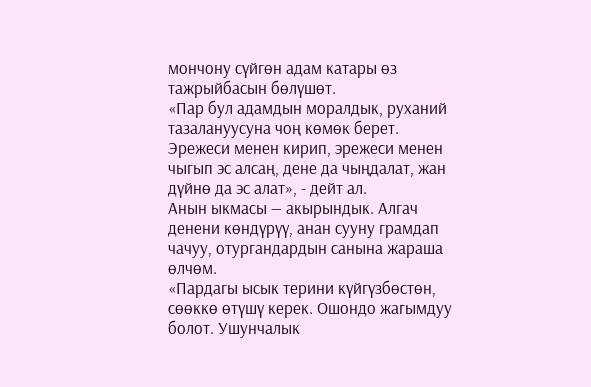мончону сүйгөн адам катары өз тажрыйбасын бөлүшөт.
«Пар бул адамдын моралдык, руханий тазалануусуна чоң көмөк берет. Эрежеси менен кирип, эрежеси менен чыгып эс алсаң, дене да чыңдалат, жан дүйнө да эс алат», - дейт ал.
Анын ыкмасы — акырындык. Алгач денени көндүрүү, анан сууну грамдап чачуу, отургандардын санына жараша өлчөм.
«Пардагы ысык терини күйгүзбөстөн, сөөккө өтүшү керек. Ошондо жагымдуу болот. Ушунчалык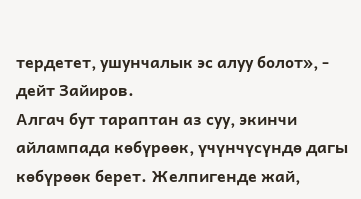тердетет, ушунчалык эс алуу болот», - дейт Зайиров.
Алгач бут тараптан аз суу, экинчи айлампада көбүрөөк, үчүнчүсүндө дагы көбүрөөк берет. Желпигенде жай,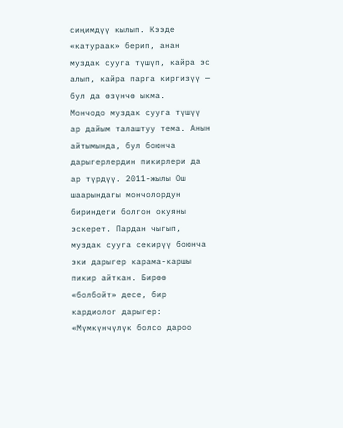сиңимдүү кылып. Кээде «катураак» берип, анан муздак сууга түшүп, кайра эс алып, кайра парга киргизүү — бул да өзүнчө ыкма.
Мончодо муздак сууга түшүү ар дайым талаштуу тема. Анын айтымында, бул боюнча дарыгерлердин пикирлери да ар түрдүү. 2011-жылы Ош шаарындагы мончолордун бириндеги болгон окуяны эскерет. Пардан чыгып, муздак сууга секирүү боюнча эки дарыгер карама-каршы пикир айткан. Бирөө «болбойт» десе, бир кардиолог дарыгер: «Мүмкүнчүлүк болсо дароо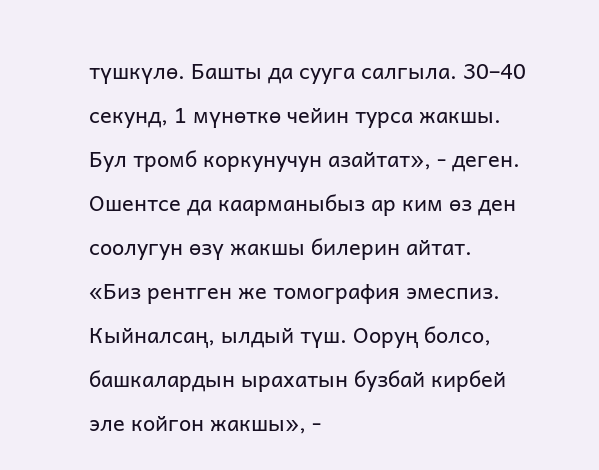түшкүлө. Башты да сууга салгыла. 30–40 секунд, 1 мүнөткө чейин турса жакшы. Бул тромб коркунучун азайтат», - деген.
Ошентсе да каарманыбыз ар ким өз ден соолугун өзү жакшы билерин айтат.
«Биз рентген же томография эмеспиз. Кыйналсаң, ылдый түш. Ооруң болсо, башкалардын ырахатын бузбай кирбей эле койгон жакшы», -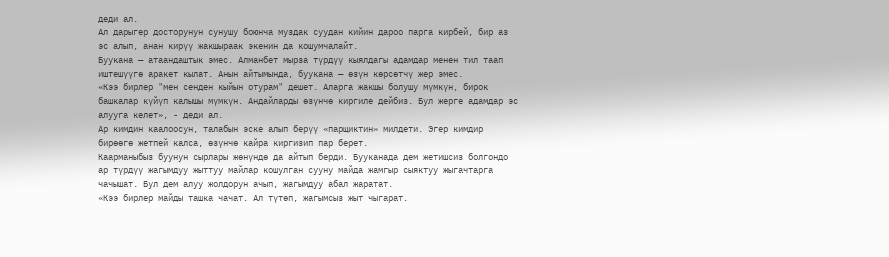деди ал.
Ал дарыгер досторунун сунушу боюнча муздак суудан кийин дароо парга кирбей, бир аз эс алып, анан кирүү жакшыраак экенин да кошумчалайт.
Буукана — атаандаштык эмес. Алманбет мырза түрдүү кыялдагы адамдар менен тил таап иштешүүгө аракет кылат. Анын айтымында, буукана — өзүн көрсөтчү жер эмес.
«Кээ бирлер "мен сенден кыйын отурам" дешет. Аларга жакшы болушу мүмкүн, бирок башкалар күйүп калышы мүмкүн. Андайларды өзүнчө киргиле дейбиз. Бул жерге адамдар эс алууга келет», - деди ал.
Ар кимдин каалоосун, талабын эске алып берүү «парщиктин» милдети. Эгер кимдир бирөөгө жетпей калса, өзүнчө кайра киргизип пар берет.
Каарманыбыз буунун сырлары жөнүндө да айтып берди. Бууканада дем жетишсиз болгондо ар түрдүү жагымдуу жыттуу майлар кошулган сууну майда жамгыр сыяктуу жыгачтарга чачышат. Бул дем алуу жолдорун ачып, жагымдуу абал жаратат.
«Кээ бирлер майды ташка чачат. Ал түтөп, жагымсыз жыт чыгарат.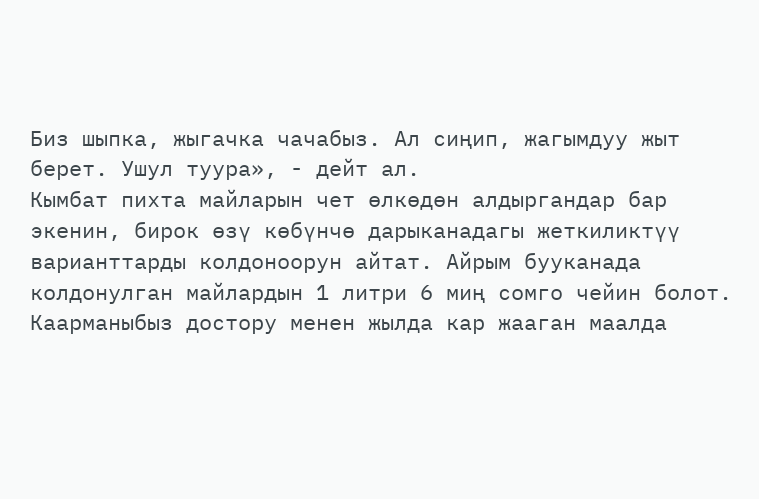Биз шыпка, жыгачка чачабыз. Ал сиңип, жагымдуу жыт берет. Ушул туура», - дейт ал.
Кымбат пихта майларын чет өлкөдөн алдыргандар бар экенин, бирок өзү көбүнчө дарыканадагы жеткиликтүү варианттарды колдоноорун айтат. Айрым бууканада колдонулган майлардын 1 литри 6 миң сомго чейин болот.
Каарманыбыз достору менен жылда кар жааган маалда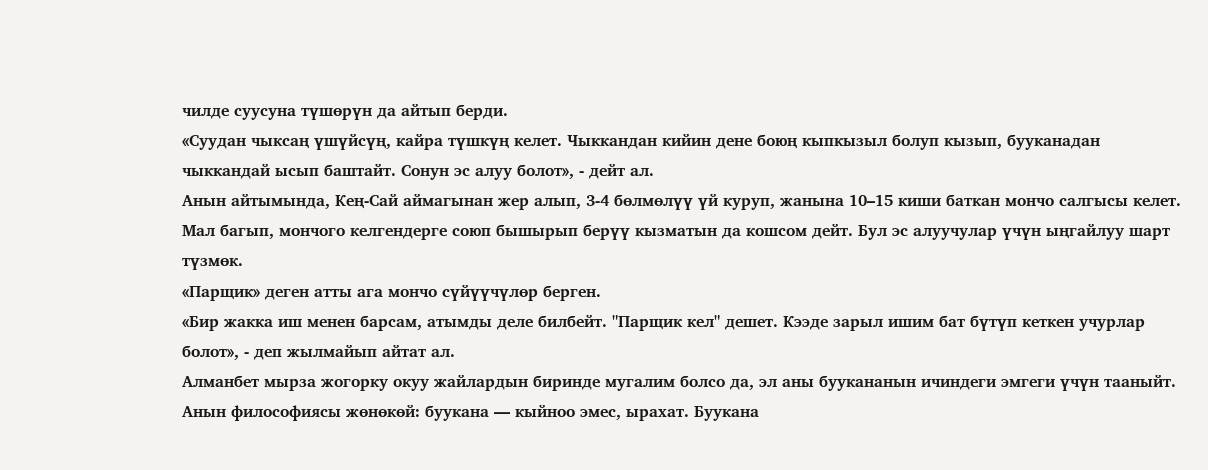чилде суусуна түшөрүн да айтып берди.
«Суудан чыксаң үшүйсүң, кайра түшкүң келет. Чыккандан кийин дене боюң кыпкызыл болуп кызып, бууканадан чыккандай ысып баштайт. Сонун эс алуу болот», - дейт ал.
Анын айтымында, Кең-Сай аймагынан жер алып, 3-4 бөлмөлүү үй куруп, жанына 10–15 киши баткан мончо салгысы келет. Мал багып, мончого келгендерге союп бышырып берүү кызматын да кошсом дейт. Бул эс алуучулар үчүн ыңгайлуу шарт түзмөк.
«Парщик» деген атты ага мончо сүйүүчүлөр берген.
«Бир жакка иш менен барсам, атымды деле билбейт. "Парщик кел" дешет. Кээде зарыл ишим бат бүтүп кеткен учурлар болот», - деп жылмайып айтат ал.
Алманбет мырза жогорку окуу жайлардын биринде мугалим болсо да, эл аны буукананын ичиндеги эмгеги үчүн тааныйт. Анын философиясы жөнөкөй: буукана — кыйноо эмес, ырахат. Буукана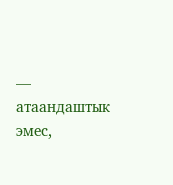— атаандаштык эмес,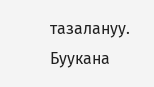тазалануу. Буукана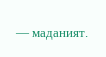— маданият.